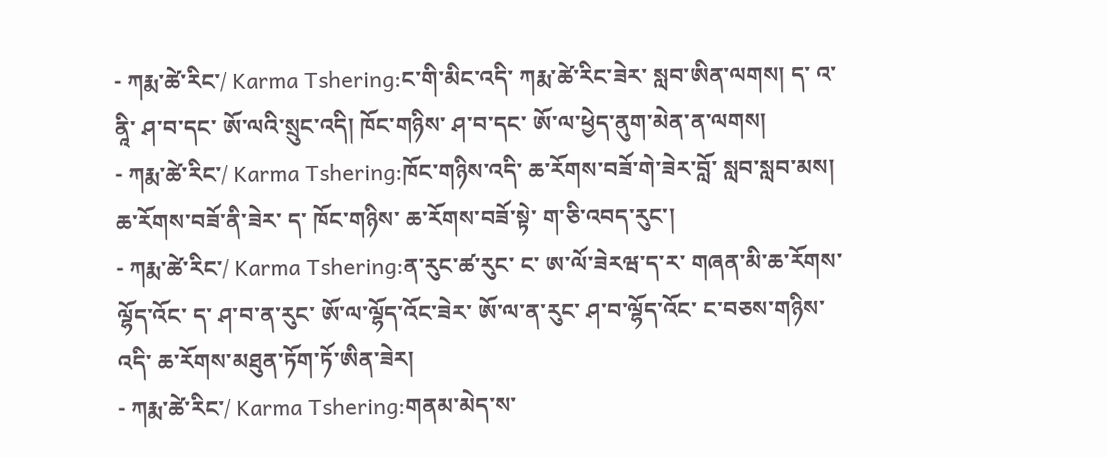- ཀརྨ་ཚེ་རིང་/ Karma Tshering:ང་གི་མིང་འདི་ ཀརྨ་ཚེ་རིང་ཟེར་ སླབ་ཨིན་ལགས། ད་ འ་ནཱི་ ཤ་བ་དང་ ཨོ་ལའི་སྲུང་འདི། ཁོང་གཉིས་ ཤ་བ་དང་ ཨོ་ལ་ཕྱེད་ནུག་མེན་ན་ལགས།
- ཀརྨ་ཚེ་རིང་/ Karma Tshering:ཁོང་གཉིས་འདི་ ཆ་རོགས་བཟོ་གེ་ཟེར་བློ་ སླབ་སླབ་མས། ཆ་རོགས་བཟོ་ནི་ཟེར་ ད་ ཁོང་གཉིས་ ཆ་རོགས་བཟོ་སྟེ་ ག་ཅི་འབད་རུང་།
- ཀརྨ་ཚེ་རིང་/ Karma Tshering:ན་རུང་ཚ་རུང་ ང་ ཨ་ལོ་ཟེརཝ་ད་ར་ གཞན་མི་ཆ་རོགས་ལྷོད་འོང་ ད་ ཤ་བ་ན་རུང་ ཨོ་ལ་ལྷོད་འོང་ཟེར་ ཨོ་ལ་ན་རུང་ ཤ་བ་ལྷོད་འོང་ ང་བཅས་གཉིས་འདི་ ཆ་རོགས་མཐུན་ཏོག་ཏོ་ཨིན་ཟེར།
- ཀརྨ་ཚེ་རིང་/ Karma Tshering:གནམ་མེད་ས་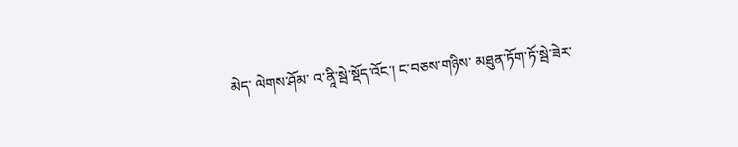མེད་ ལེགས་ཤོམ་ འ་ནཱི་སྦེ་སྡོད་འོང་། ང་བཅས་གཉིས་ མཐུན་ཏོག་ཏོ་སྦེ་ཟེར་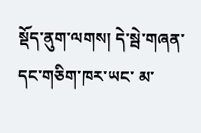སྡོད་ནུག་ལགས། དེ་སྦེ་གཞན་དང་གཅིག་ཁར་ཡང་ མ་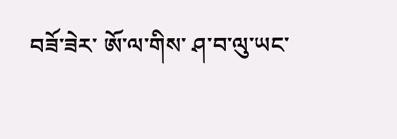བཟོ་ཟེར་ ཨོ་ལ་གིས་ ཤ་བ་ལུ་ཡང་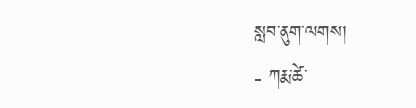སླབ་ནུག་ལགས།
- ཀརྨ་ཚེ་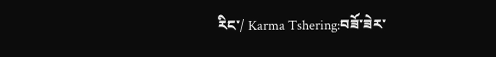རིང་/ Karma Tshering:བཟོ་ཟེར་